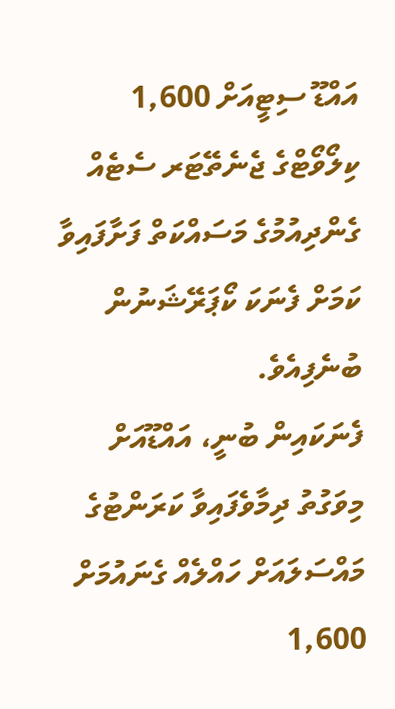އައްޑޫ ސިޓީއަށް 1,600 ކިލޯވޯޓްގެ ޖެނެތޭޓަރ ސެޓެއް ގެންދިއުމުގެ މަސައްކަތް ފަށާފައިވާ ކަމަށް ފެނަކަ ކޯޕަރޭޝަނުން ބުނެފިއެވެ.
ފެނަކައިން ބުނީ، އައްޑޫއަށް މިވަގުތު ދިމާވެފައިވާ ކަރަންޓުގެ މައްސަލައަށް ހައްލެއް ގެނައުމަށް 1,600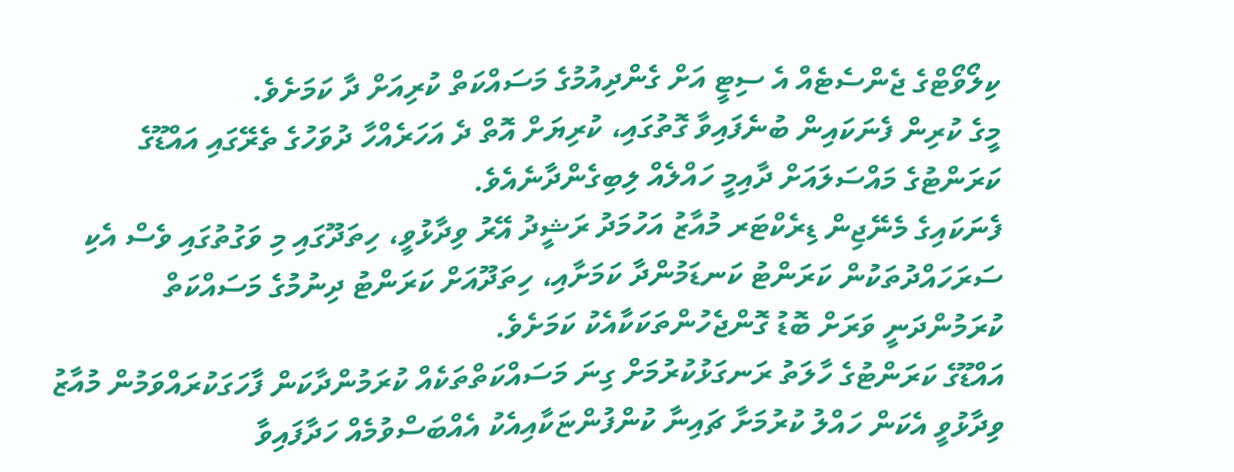ކިލޯވޯޓްގެ ޖެންސެޓެއް އެ ސިޓީ އަށް ގެންދިއުމުގެ މަސައްކަތް ކުރިއަށް ދާ ކަމަށެވެ.
މީގެ ކުރިން ފެނަކައިން ބުނެފައިވާ ގޮތުގައި، ކުރިޔަށް އޮތް ދެ އަހަރެއްހާ ދުވަހުގެ ތެރޭގައި އައްޑޫގެ ކަރަންޓުގެ މައްސަލައަށް ދާއިމީ ހައްލެއް ލިބިގެންދާނެއެވެ.
ފެނަކައިގެ މެނޭޖިން ޑިރެކްޓަރ މުއާޒު އަހުމަދު ރަޝީދު އޭރު ވިދާޅުވީ، ހިތަދޫގައި މި ވަގުތުގައި ވެސް އެކި ސަރަހައްދުތަކުން ކަރަންޓު ކަނޑަމުންދާ ކަމަށާއި، ހިތަދޫއަށް ކަރަންޓު ދިނުމުގެ މަސައްކަތް ކުރަމުންދަނީ ވަރަށް ބޮޑު ގޮންޖެހުންތަކަކާއެކު ކަމަށެވެ.
އައްޑޫގެ ކަރަންޓުގެ ހާލަތު ރަނގަޅުކުރުމަށް ގިނަ މަސައްކަތްތަކެއް ކުރަމުންދާކަން ފާހަގަކުރައްވަމުން މުއާޒު ވިދާޅުވީ އެކަން ހައްލު ކުރުމަށާ ޗައިނާ ކުންފުންޏަކާއިއެކު އެއްބަސްވުމެއް ހަދާފައިވާ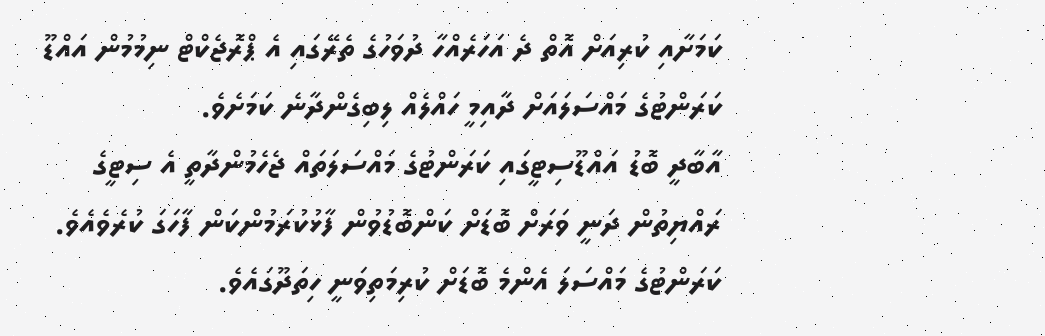ކަމަށާއި ކުރިއަށް އޮތް ދެ އަހަރެއްހާ ދުވަހުގެ ތެރޭގައި އެ ޕްރޮޖެކްޓް ނިމުމުން އައްޑޫ ކަރަންޓުގެ މައްސަލައަށް ދާއިމީ ހައްލެއް ލިބިގެންދާނެ ކަމަށެވެ.
އާބާދީ ބޮޑު އައްޑޫސިޓީގައި ކަރަންޓުގެ މައްސަލަތައް ޖެހެމުންދާތީ އެ ސިޓީގެ ރައްޔިތުން ދަނީ ވަރަށް ބޮޑަށް ކަންބޮޑުވުން ފާޅުކުރަމުންކަން ފާހަގަ ކުރެވެއެވެ. ކަރަންޓުގެ މައްސަލަ އެންމެ ބޮޑަށް ކުރިމަތިވަނީ ހިތަދޫގައެވެ.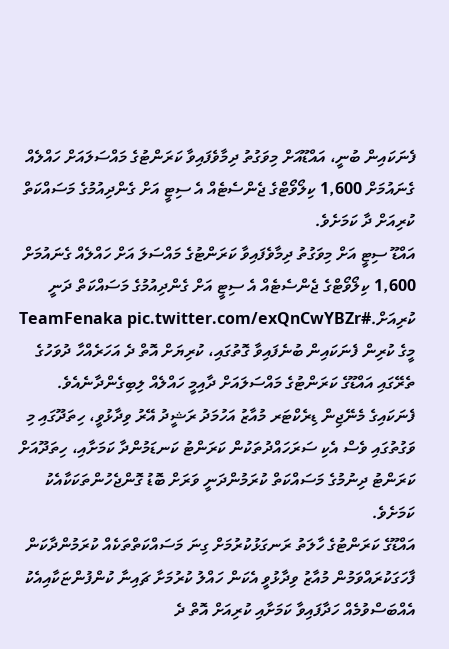ފެނަކައިން ބުނީ، އައްޑޫއަށް މިވަގުތު ދިމާވެފައިވާ ކަރަންޓުގެ މައްސަލައަށް ހައްލެއް ގެނައުމަށް 1,600 ކިލޯވޯޓްގެ ޖެންސެޓެއް އެ ސިޓީ އަށް ގެންދިއުމުގެ މަސައްކަތް ކުރިއަށް ދާ ކަމަށެވެ.
އައްޑޫ ސިޓީ އަށް މިވަގުތު ދިމާވެފައިވާ ކަރަންޓުގެ މައްސަލަ އަށް ހައްލެއް ގެނައުމަށް 1,600 ކިލޯވޯޓްގެ ޖެންސެޓެއް އެ ސިޓީ އަށް ގެންދިއުމުގެ މަސައްކަތް ދަނީ ކުރިއަށް.#TeamFenaka pic.twitter.com/exQnCwYBZr
މީގެ ކުރިން ފެނަކައިން ބުނެފައިވާ ގޮތުގައި، ކުރިޔަށް އޮތް ދެ އަހަރެއްހާ ދުވަހުގެ ތެރޭގައި އައްޑޫގެ ކަރަންޓުގެ މައްސަލައަށް ދާއިމީ ހައްލެއް ލިބިގެންދާނެއެވެ.
ފެނަކައިގެ މެނޭޖިން ޑިރެކްޓަރ މުއާޒު އަހުމަދު ރަޝީދު އޭރު ވިދާޅުވީ، ހިތަދޫގައި މި ވަގުތުގައި ވެސް އެކި ސަރަހައްދުތަކުން ކަރަންޓު ކަނޑަމުންދާ ކަމަށާއި، ހިތަދޫއަށް ކަރަންޓު ދިނުމުގެ މަސައްކަތް ކުރަމުންދަނީ ވަރަށް ބޮޑު ގޮންޖެހުންތަކަކާއެކު ކަމަށެވެ.
އައްޑޫގެ ކަރަންޓުގެ ހާލަތު ރަނގަޅުކުރުމަށް ގިނަ މަސައްކަތްތަކެއް ކުރަމުންދާކަން ފާހަގަކުރައްވަމުން މުއާޒު ވިދާޅުވީ އެކަން ހައްލު ކުރުމަށާ ޗައިނާ ކުންފުންޏަކާއިއެކު އެއްބަސްވުމެއް ހަދާފައިވާ ކަމަށާއި ކުރިއަށް އޮތް ދެ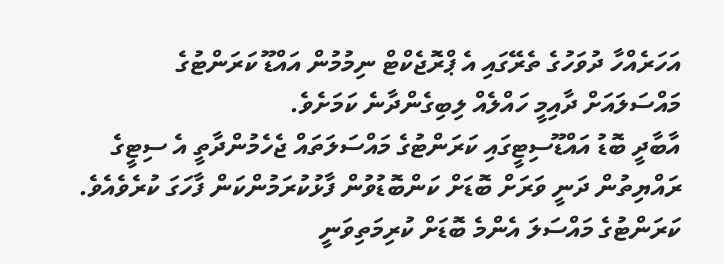އަހަރެއްހާ ދުވަހުގެ ތެރޭގައި އެ ޕްރޮޖެކްޓް ނިމުމުން އައްޑޫ ކަރަންޓުގެ މައްސަލައަށް ދާއިމީ ހައްލެއް ލިބިގެންދާނެ ކަމަށެވެ.
އާބާދީ ބޮޑު އައްޑޫސިޓީގައި ކަރަންޓުގެ މައްސަލަތައް ޖެހެމުންދާތީ އެ ސިޓީގެ ރައްޔިތުން ދަނީ ވަރަށް ބޮޑަށް ކަންބޮޑުވުން ފާޅުކުރަމުންކަން ފާހަގަ ކުރެވެއެވެ. ކަރަންޓުގެ މައްސަލަ އެންމެ ބޮޑަށް ކުރިމަތިވަނީ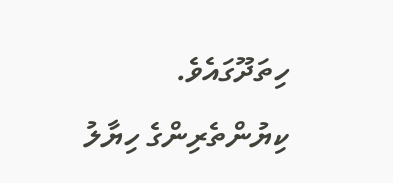ހިތަދޫގައެވެ.
ކިޔުންތެރިންގެ ހިޔާލު